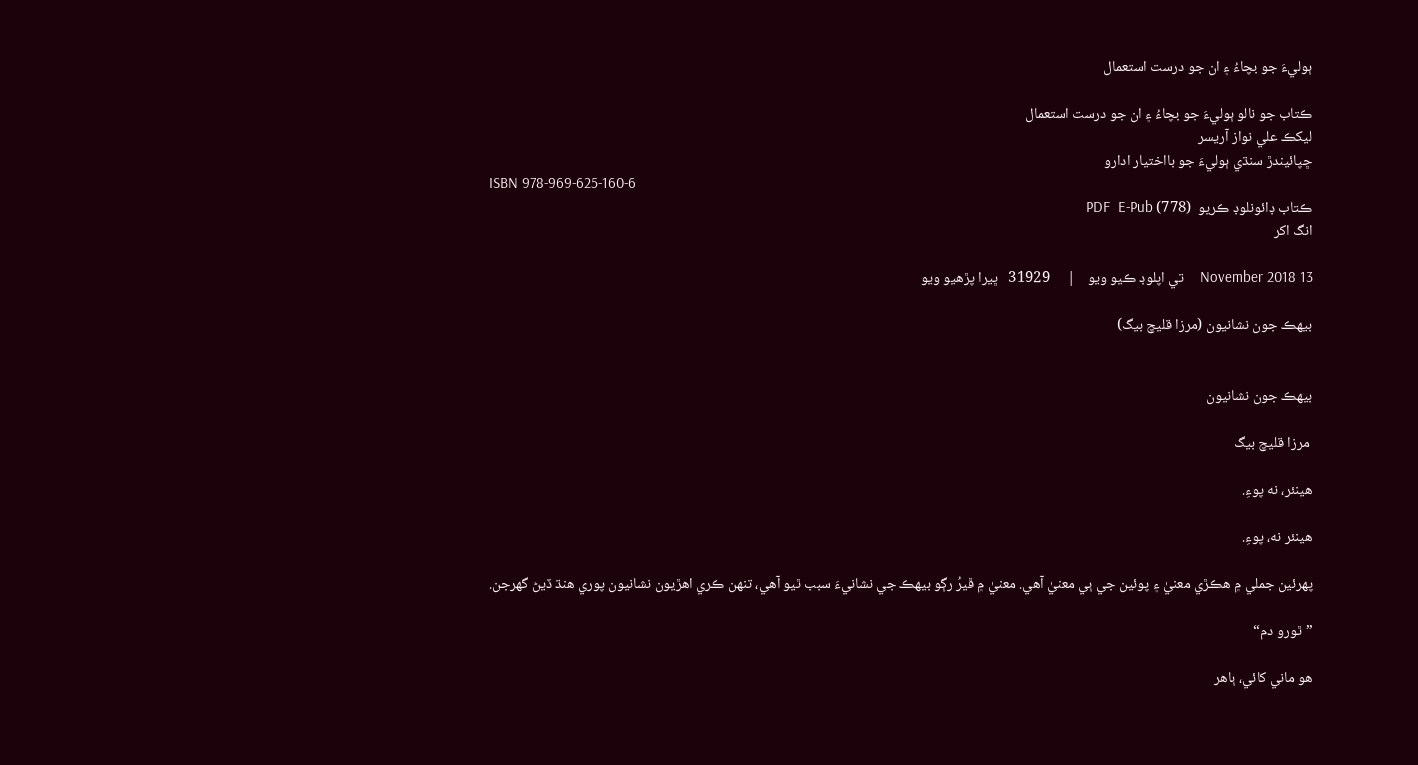ٻوليءَ جو بچاءُ ۽ ان جو درست استعمال

ڪتاب جو نالو ٻوليءَ جو بچاءُ ۽ ان جو درست استعمال
ليکڪ علي نواز آريسر
ڇپائيندڙ سنڌي ٻوليءَ جو بااختيار ادارو
ISBN 978-969-625-160-6
ڪتاب ڊائونلوڊ ڪريو  (778) PDF  E-Pub
انگ اکر

13 November 2018    تي اپلوڊ ڪيو ويو    |     31929   ڀيرا پڙهيو ويو

بيهڪ جون نشانيون (مرزا قليچ بيگ)


بيهڪ جون نشانيون

 مرزا قليچ بيگ

هينئر، نه پوءِ.

هينئر نه، پوءِ.

پهرئين جملي ۾ هڪڙي معنيٰ ۽ پوئين جي ٻي معنيٰ آهي. معنيٰ ۾ ڦيرُ رڳو بيهڪ جي نشانيءَ سبب ٿيو آهي، تنهن ڪري اهڙيون نشانيون پوري هنڌ ڏيڻ گهرجن.

”ٿورو دم“

هو ماني کائي، ٻاهر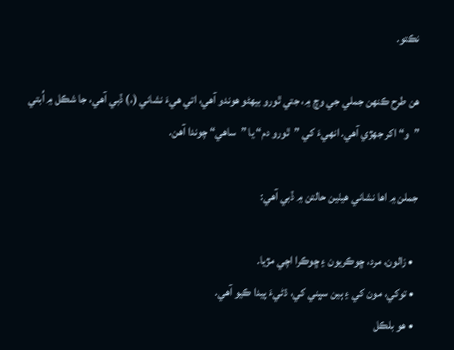نڪتو.

هن طرح ڪنهن جملي جي وچ ۾، جتي ٿورو بيهڻو هوندو آهي، اتي هيءَ نشاني (،) ڏبي آهي، جا شڪل ۾ اُبتي ”و“ اکر جهڙي آهي. انهيءَ کي ”ٿورو دم“ يا ”ساهي“ چوندا آهن.

جملن ۾ اها نشاني هيٺين حالتن ۾ ڏبي آهي:

  • زالون، مرد، ڇوڪريون ۽ ڇوڪرا اچي مڙيا.
  • توکي، مون کي ۽ ٻين سڀني کي، ڌڻيءَ پيدا ڪيو آهي.
  • هو بلڪل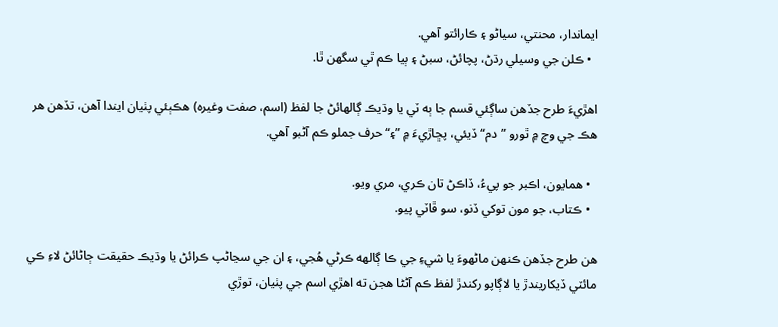ايماندار، محنتي، سياڻو ۽ ڪارائتو آهي.
  • ڪلن جي وسيلي رڌڻ، پچائڻ، سبڻ ۽ ٻيا ڪم ٿي سگهن ٿا.

اهڙيءَ طرح جڏهن ساڳئي قسم جا ٻه ٽي يا وڌيڪ ڳالهائڻ جا لفظ (اسم، صفت وغيره) هڪٻئي پٺيان ايندا آهن، تڏهن هر هڪ جي وچ ۾ ٿورو ”دم“ ڏيئي، پڇاڙيءَ ۾ ”۽“ حرف جملو ڪم آڻبو آهي.

  • همايون، اڪبر جو پيءُ، ڏاڪڻ تان ڪري، مري ويو.
  • ڪتاب، جو مون توکي ڏنو، سو ڦاٽي پيو.

هن طرح جڏهن ڪنهن ماڻهوءَ يا شيءِ جي ڪا ڳالهه ڪرڻي هُجي، ۽ ان جي سڃاڻپ ڪرائڻ يا وڌيڪ حقيقت ڄاڻائڻ لاءِ ڪي مائٽي ڏيکاريندڙ يا لاڳاپو رکندڙ لفظ ڪم آڻڻا هجن ته اهڙي اسم جي پٺيان، توڙي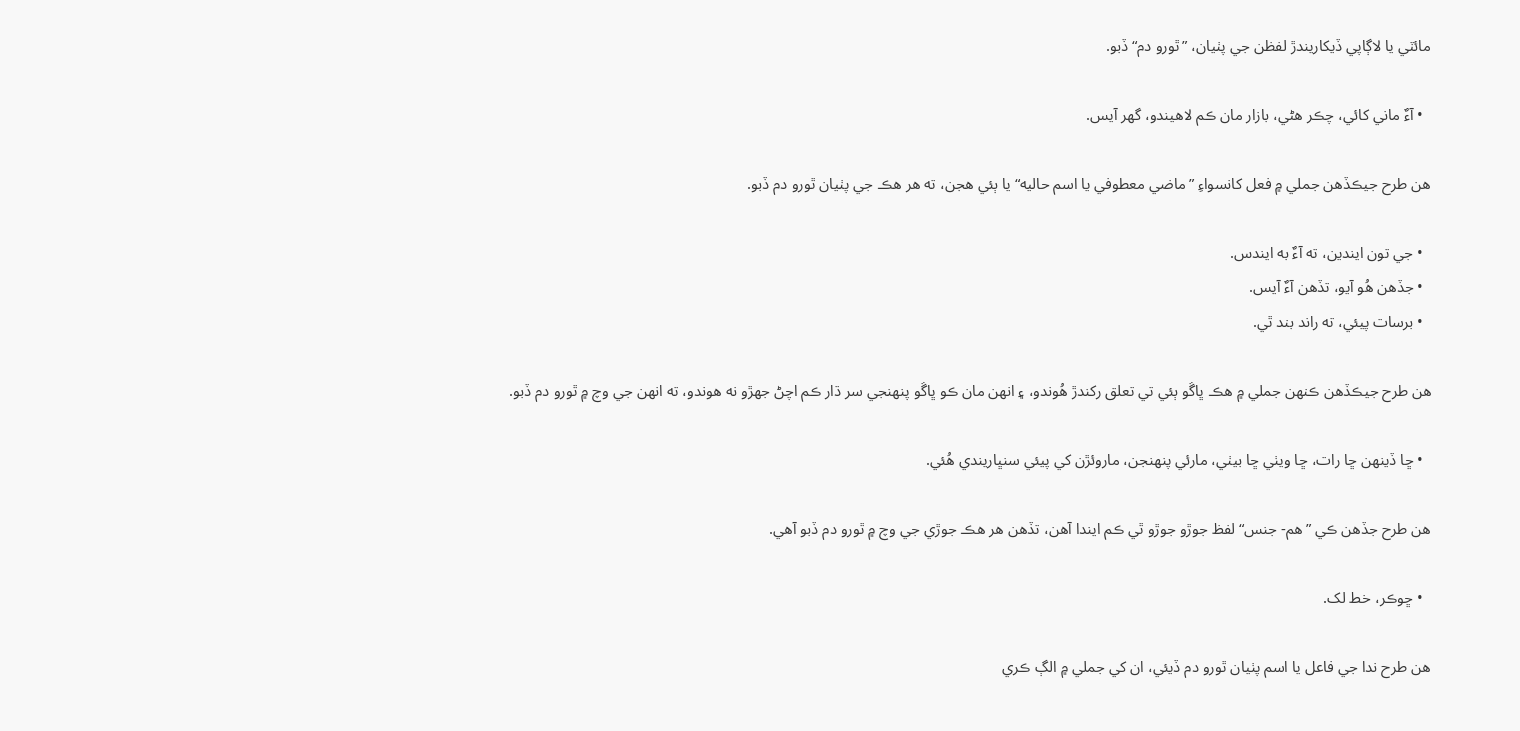مائٽي يا لاڳاپي ڏيکاريندڙ لفظن جي پٺيان، ”ٿورو دم“ ڏبو.

  • آءٌ ماني کائي، چڪر هڻي، بازار مان ڪم لاهيندو، گهر آيس.

هن طرح جيڪڏهن جملي ۾ فعل کانسواءِ ”ماضي معطوفي يا اسم حاليه“ يا ٻئي هجن، ته هر هڪ جي پٺيان ٿورو دم ڏبو.

  • جي تون ايندين، ته آءٌ به ايندس.
  • جڏهن هُو آيو، تڏهن آءٌ آيس.
  • برسات پيئي، ته راند بند ٿي.

هن طرح جيڪڏهن ڪنهن جملي ۾ هڪ ڀاڱو ٻئي تي تعلق رکندڙ هُوندو، ۽ انهن مان ڪو ڀاڱو پنهنجي سر ڌار ڪم اچڻ جهڙو نه هوندو، ته انهن جي وچ ۾ ٿورو دم ڏبو.

  • ڇا ڏينهن ڇا رات، ڇا ويٺي ڇا بيٺي، مارئي پنهنجن، ماروئڙن کي پيئي سنڀاريندي هُئي.

هن طرح جڏهن ڪي ”هم- جنس“ لفظ جوڙو جوڙو ٿي ڪم ايندا آهن، تڏهن هر هڪ جوڙي جي وچ ۾ ٿورو دم ڏبو آهي.

  • ڇوڪر، خط لک.

هن طرح ندا جي فاعل يا اسم پٺيان ٿورو دم ڏيئي، ان کي جملي ۾ الڳ ڪري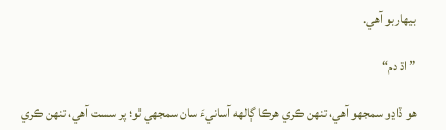بيهاربو آهي.

”اڌ دم“

هو ڏاڍو سمجهو آهي، تنهن ڪري هرڪا ڳالهه آسانيءَ سان سمجهي ٿو؛ پر سست آهي، تنهن ڪري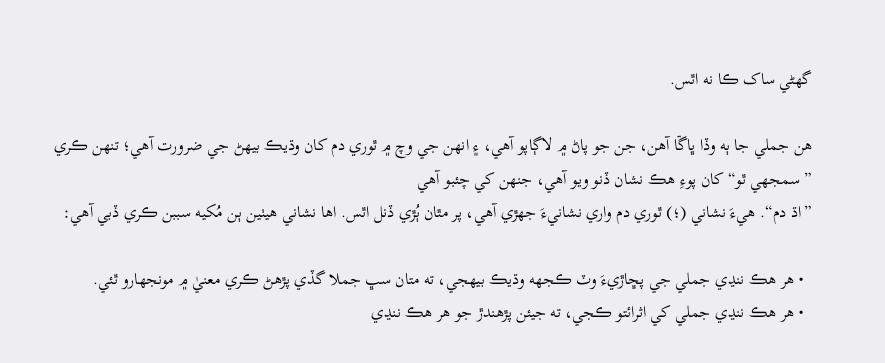گهڻي ساک ڪا نه اٿس.

هن جملي جا ٻه وڏا ڀاڱا آهن، جن جو پاڻ ۾ لاڳاپو آهي، ۽ انهن جي وچ ۾ ٿوري دم کان وڌيڪ بيهڻ جي ضرورت آهي؛ تنهن ڪري ”سمجهي ٿو“ کان پوءِ هڪ نشان ڏنو ويو آهي، جنهن کي چئبو آهي
”اڌ دم“. هيءَ نشاني (؛) ٿوري دم واري نشانيءَ جهڙي آهي، پر مٿان ٻُڙي ڏنل اٿس. اها نشاني هيٺين ٻن مُکيه سببن ڪري ڏبي آهي:

  • هر هڪ ننڍي جملي جي پڇاڙيءَ وٽ ڪجهه وڌيڪ بيهجي، ته متان سڀ جملا گڏي پڙهڻ ڪري معنيٰ ۾ مونجهارو ٿئي.
  • هر هڪ ننڍي جملي کي اثرائتو ڪجي، ته جيئن پڙهندڙ جو هر هڪ ننڍي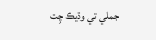جملي تي وڌيڪ چِت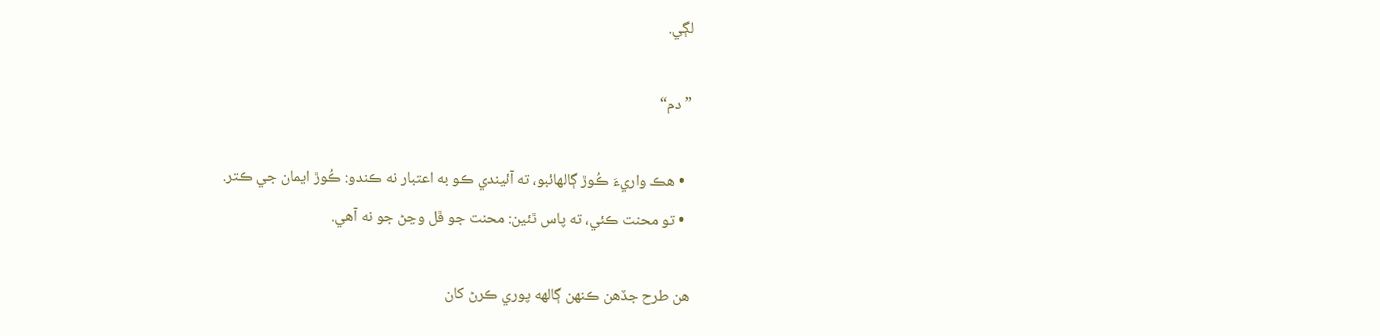لڳي.

”دم“

  • هڪ واريءَ ڪُوڙ ڳالهائبو، ته آئيندي ڪو به اعتبار نه ڪندو: ڪُوڙ ايمان جي ڪتر.
  • تو محنت ڪئي، ته پاس ٿئين: محنت جو ڦل وڃڻ جو نه آهي.

هن طرح جڏهن ڪنهن ڳالهه پوري ڪرڻ کان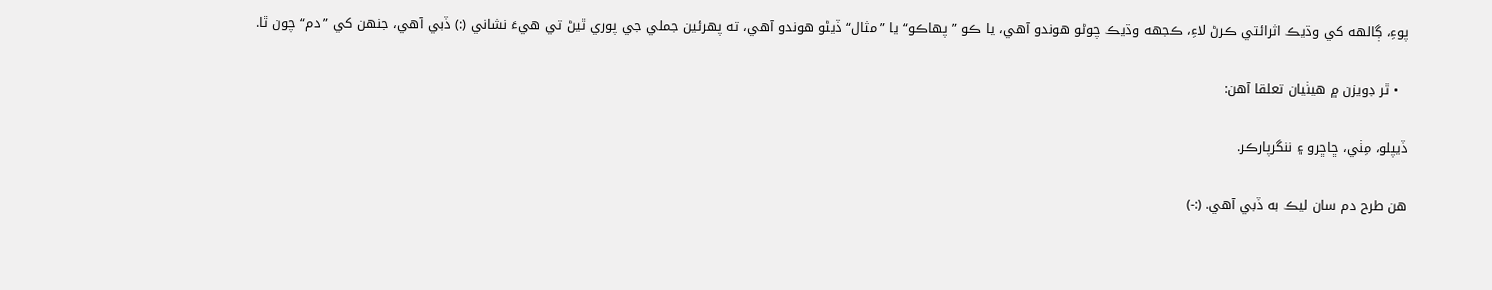پوءِ، ڳالهه کي وڌيڪ اثرائتي ڪرڻ لاءِ، ڪجهه وڌيڪ چوڻو هوندو آهي، يا ڪو ”پهاڪو“ يا ”مثال“ ڏيڻو هوندو آهي، ته پهرئين جملي جي پوري ٿيڻ تي هيءَ نشاني (:) ڏبي آهي، جنهن کي ”دم“ چون ٿا.

  • ٿر ڊويزن ۾ هيٺيان تعلقا آهن:

ڏيپلو، مِٺي، ڇاڇرو ۽ ننگرپارڪر.

هن طرح دم سان ليڪ به ڏبي آهي. (:-)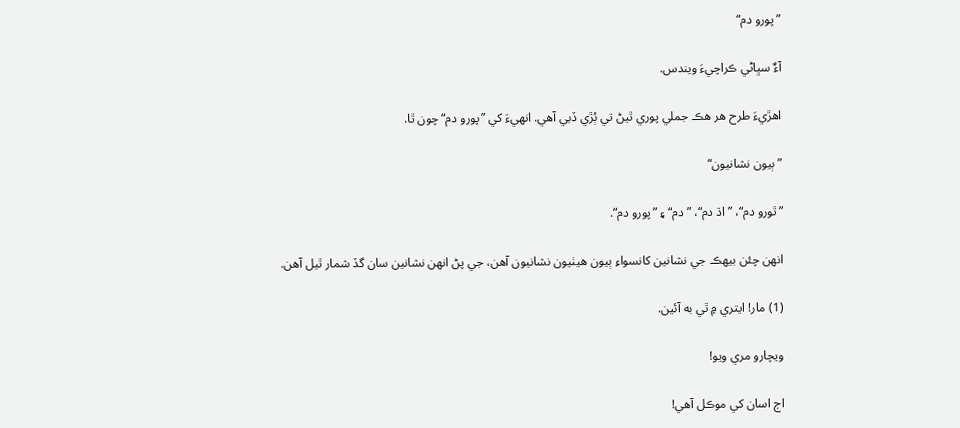”پورو دم“

آءٌ سڀاڻي ڪراچيءَ ويندس.

اهڙيءَ طرح هر هڪ جملي پوري ٿيڻ تي ٻُڙي ڏبي آهي. انهيءَ کي ”پورو دم“ چون ٿا.

”ٻيون نشانيون“

”ٿورو دم“، ”اڌ دم“، ”دم“ ۽ ”پورو دم“.

انهن چئن بيهڪ جي نشانين کانسواءِ ٻيون هيٺيون نشانيون آهن، جي پڻ انهن نشانين سان گڏ شمار ٿيل آهن.

(1) مار! ايتري ۾ ٿي به آئين.

ويچارو مري ويو!

اڄ اسان کي موڪل آهي!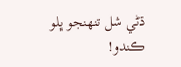ڌڻي شل تنهنجو ڀلو ڪندو!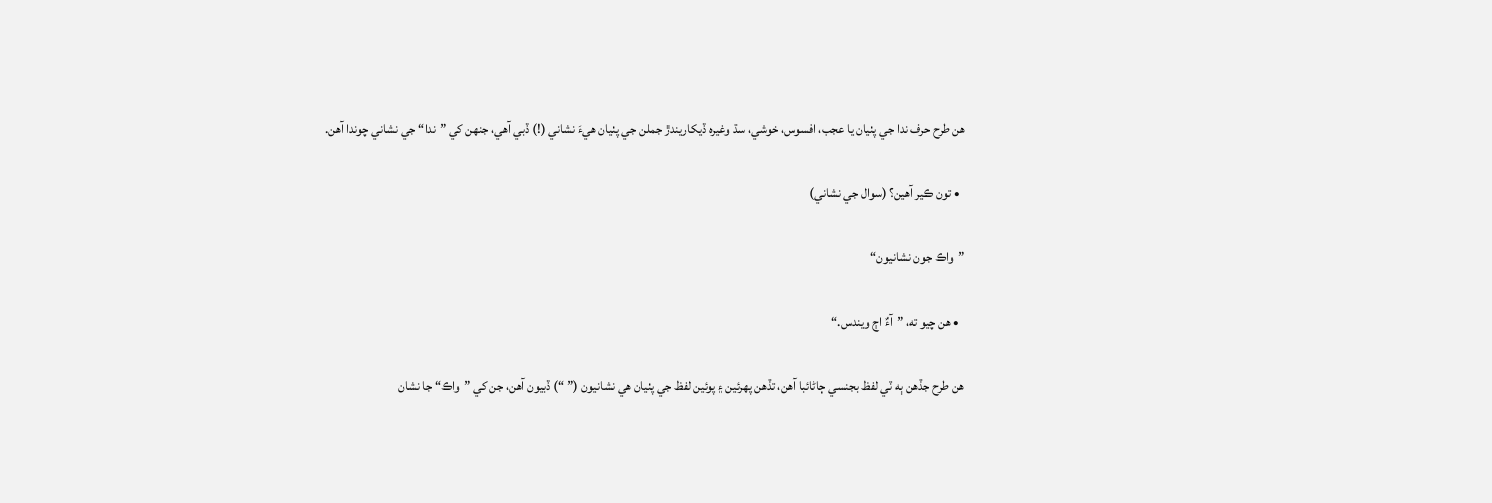هن طرح حرف ندا جي پٺيان يا عجب، افسوس، خوشي، سڌ وغيره ڏيکاريندڙ جملن جي پٺيان هيءَ نشاني (!) ڏبي آهي، جنهن کي ”ندا“ جي نشاني چوندا آهن.

  • تون ڪير آهين؟ (سوال جي نشاني)

”واڪ جون نشانيون“

  • هن چيو ته، ”آءٌ اڄ ويندس.“

هن طرح جڏهن ٻه ٽي لفظ بجنسي ڄاڻائبا آهن، تڏهن پهرئين ۽ پوئين لفظ جي پٺيان هي نشانيون (” “) ڏبيون آهن، جن کي ”واڪ“ جا نشان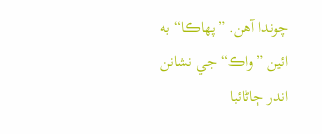چوندا آهن. ”پهاڪا“ به ائين ”واڪ“ جي نشانن اندر ڄاڻائبا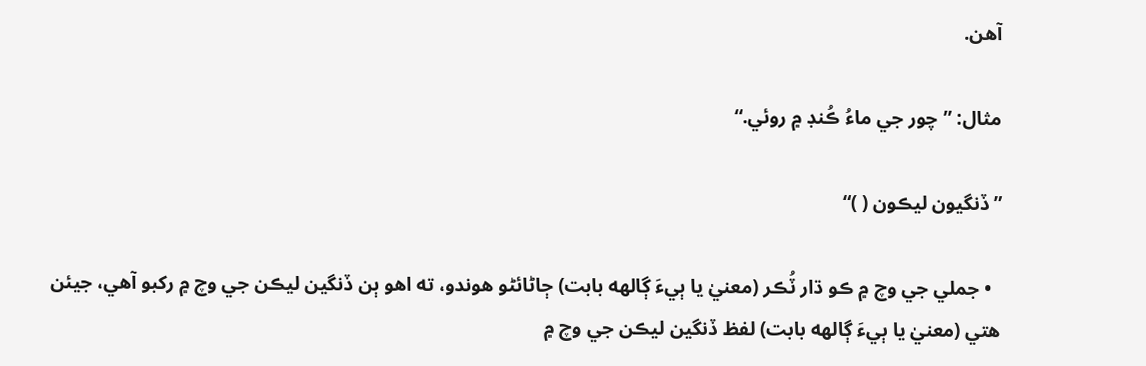آهن.

مثال: ”چور جي ماءُ ڪُنڊ ۾ روئي.“

”ڏنگيون ليڪون ( )“

  • جملي جي وچ ۾ ڪو ڌار ٽُڪر (معنيٰ يا ٻيءَ ڳالهه بابت) ڄاڻائڻو هوندو، ته اهو ٻن ڏنگين ليڪن جي وچ ۾ رکبو آهي، جيئن هتي (معنيٰ يا ٻيءَ ڳالهه بابت) لفظ ڏنگين ليڪن جي وچ ۾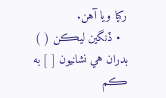رکيا ويا آهن.
  • ڏنگين ليڪن ( ) بدران هي نشانيون [ ] به ڪم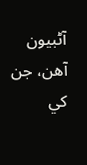آڻبيون آهن، جن کي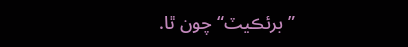”برئڪيٽ“ چون ٿا.